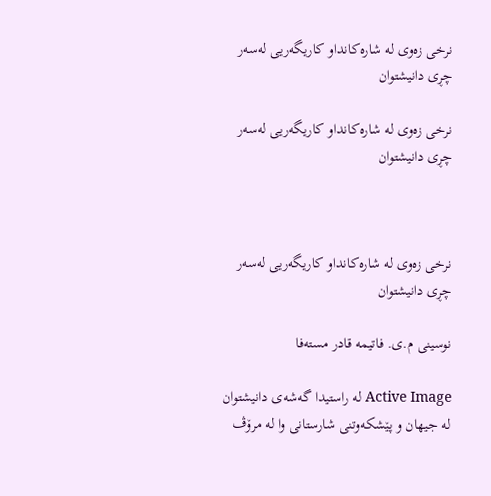نرخی‌ زه‌وی‌ له‌ شاره‌كانداو كاریگه‌ریی‌ له‌سه‌ر چڕی‌ دانیشتوان

نرخی‌ زه‌وی‌ له‌ شاره‌كانداو كاریگه‌ریی‌ له‌سه‌ر چڕی‌ دانیشتوان



نرخی‌ زه‌وی‌ له‌ شاره‌كانداو كاریگه‌ریی‌ له‌سه‌ر چڕی‌ دانیشتوان

نوسینی م.ی‌. فاتیمه‌ قادر مسته‌فا

Active Image له‌ راستیدا گه‌شه‌ی‌ دانیشتوان له‌ جیهان و پێشكه‌وتنی‌ شارستانی‌ وا له‌ مرۆڤ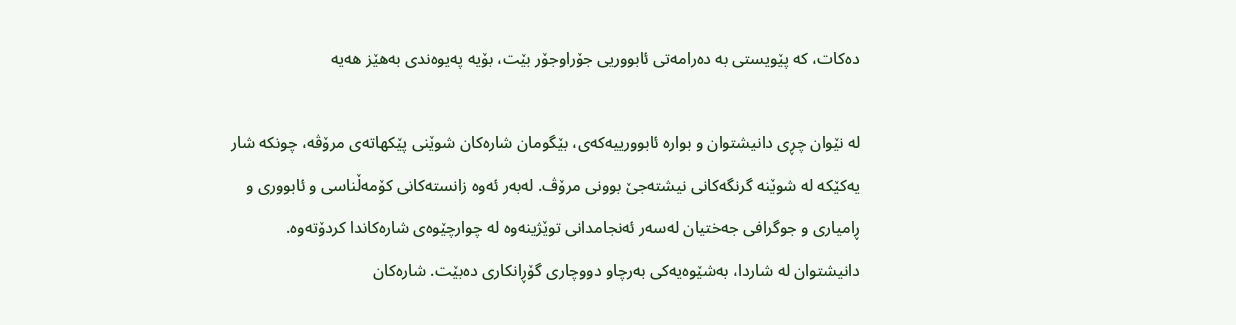ده‌كات، كه‌ پێویستی‌ به‌ ده‌رامه‌تی‌ ئابووریی‌ جۆراوجۆر بێت، بۆیه‌ په‌یوه‌ندی‌ به‌هێز هه‌یه‌

له‌ نێوان چڕی‌ دانیشتوان و بواره‌ ئابوورییه‌كه‌ی‌، بێگومان شاره‌كان شوێنی‌ پێكهاته‌ی‌ مرۆڤه‌، چونكه‌ شار یه‌كێكه‌ له‌ شوێنه‌ گرنگه‌كانی نیشته‌جێ بوونی مرۆڤ. له‌به‌ر ئه‌وه‌ زانسته‌كانی كۆمه‌ڵناسی و ئابووری و ڕامیاری و جوگرافی جه‌ختیان له‌سه‌ر ئه‌نجامدانی توێژینه‌وه‌ له‌ چوارچێوه‌ی‌ شاره‌كاندا كردۆته‌وه‌. دانیشتوان له‌ شاردا، به‌شێوه‌یه‌كی به‌رچاو دووچاری گۆڕانكاری ده‌بێت. شاره‌كان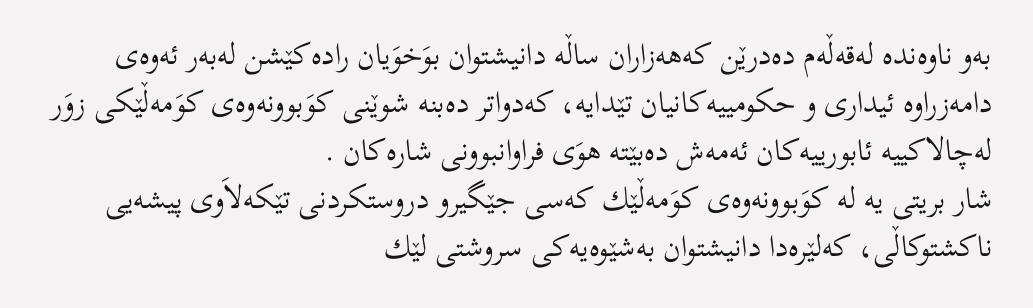به‌و ناوه‌نده‌ له‌قه‌ڵه‌م ده‌درێن كه‌هه‌زاران ساڵه‌ دانیشتوان بوَخوَیان راده‌كێشن له‌به‌ر ئه‌وه‌ی‌ دامه‌زراوه‌ ئیداری‌ و حكومییه‌كانیان تێدایه‌، كه‌دواتر ده‌بنه‌ شوێنی‌ كوَبوونه‌وه‌ی‌ كوَمه‌ڵێكی‌ زوَر له‌چالاكییه‌ ئابورییه‌كان ئه‌مه‌ش ده‌بێته‌ هوَی‌ فراوانبوونی‌ شاره‌كان .
شار بریتی‌ یه‌ له‌ كوَبوونه‌وه‌ی‌ كوَمه‌ڵێك كه‌سی‌ جێگیرو دروستكردنی‌ تێكه‌لاَوی‌ پیشه‌یی‌ ناكشتوكاڵی‌، كه‌لێره‌دا دانیشتوان به‌شێوه‌یه‌كی‌ سروشتی‌ لێك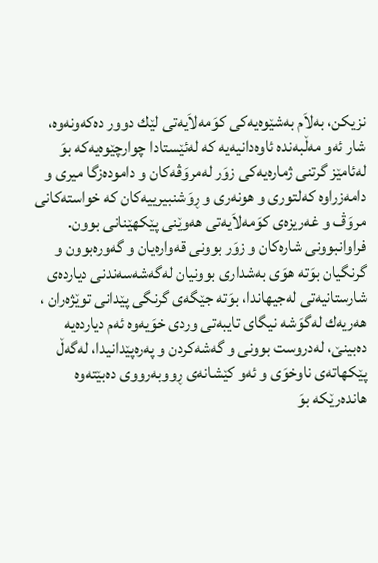نزیكن، به‌لاَم به‌شێوه‌یه‌كی‌ كوَمه‌لاَیه‌تی‌ لێك دوور ده‌كه‌ونه‌وه‌، شار ئه‌و مه‌ڵبه‌نده‌ ئاوه‌دانیه‌یه‌ كه‌ له‌ئێستادا چوارچێوه‌یه‌كه‌ بوَ له‌ئامێز گرتنی‌ ژماره‌یه‌كی‌ زوَر له‌مروَڤه‌كان و داموده‌زگا میری‌ و دامه‌زراوه‌ كه‌لتوری‌ و هونه‌ری‌ و ڕوَشنبیرییه‌كان كه‌ خواسته‌كانی‌ مروَڤ و غه‌ریزه‌ی‌ كوَمه‌لاَیه‌تی‌ هه‌وێنی‌ پێكهێنانی‌ بوون.
فراوانبوونی‌ شاره‌كان و زوَر بوونی‌ قه‌واره‌یان و گه‌وره‌بوون و گرنگیان بوَته‌ هوَی‌ به‌شداری‌ بوونیان له‌گه‌شه‌سه‌ندنی‌ دیارده‌ی‌ شارستانیه‌تی‌ له‌جیهاندا، بوَته‌ جێگه‌ی‌ گرنگی‌ پێدانی‌ توێژه‌ران ، هه‌ریه‌ك له‌گوَشه‌ نیگای‌ تایبه‌تی‌ وردی‌ خوَیه‌وه‌ ئه‌م دیارده‌یه‌ ده‌بینێ‌، له‌دروست بوونی و گه‌شه‌كردن و په‌ره‌پێدانیدا، له‌گه‌ڵ پێكهاته‌ی‌ ناوخوَی‌ و ئه‌و كێشانه‌ی‌ ڕووبه‌رووی‌ ده‌بێته‌وه‌ هانده‌رێكه‌ بوَ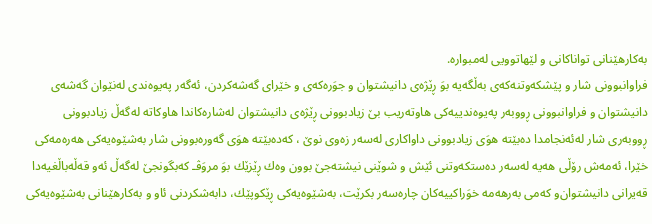به‌كارهێنانی‌ تواناكانی‌ و لێهاتوویی‌ له‌مبواره‌.
فراوانبوونی‌ شار و پێشكه‌وتنه‌كه‌ی‌ به‌ڵگه‌یه‌ بوَ ڕێژه‌ی‌ دانیشتوان و جوَره‌كه‌ی‌ و خێرای‌ گه‌شه‌كردن، ئه‌گه‌ر په‌یوه‌ندی‌ له‌نێوان گه‌شه‌ی‌ دانیشتوان و فراوانبوونی‌ ڕووبه‌ر په‌یوه‌ندییه‌كی‌ هاوته‌ریب بێ‌ زیادبوونی‌ ڕێژه‌ی‌ دانیشتوان له‌شاره‌كاندا هاوكاته‌ له‌گه‌ڵ زیادبوونی‌ ڕووبه‌ری‌ شار له‌ئه‌نجامدا ده‌بێته‌ هوَی‌ زیادبوونی‌ داواكاری‌ له‌سه‌ر زه‌وی‌ نوێ‌ ، كه‌ده‌بێته‌ هوَی‌ گه‌وره‌بوونی‌ شار به‌شێوه‌یه‌كی‌ هه‌ره‌مه‌كی‌ خێرا، ئه‌مه‌ش رۆڵی‌ هه‌یه‌ له‌سه‌ر ده‌ستكه‌وتنی‌ ئێش و شوێنی‌ نیشته‌جێ‌ بوون وه‌ك ڕێزێك بوَ مروَڤـ كه‌بگونجێ‌ له‌گه‌ڵ ئه‌و قه‌ڵه‌باڵغیه‌دا قه‌یرانی‌ دانیشتوان‌و كه‌می‌ به‌رهه‌مه‌ خوَراكییه‌كان چاره‌سه‌ر بكرێت، به‌شێوه‌یه‌كی‌ ڕێكوپێك، دابه‌شكردنی‌ ئاو و به‌كارهێنانی‌ به‌شێوه‌یه‌كی‌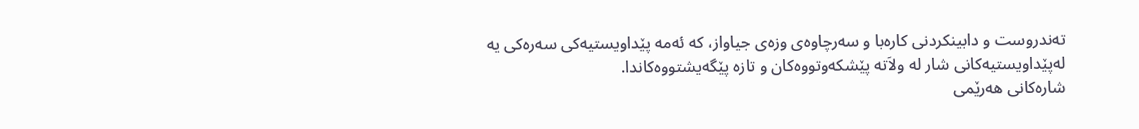ته‌ندروست و دابینكردنی‌ كاره‌با و سه‌رچاوه‌ی‌ وزه‌ی‌ جیاواز، كه‌ ئه‌مه‌ پێداویستیه‌كی‌ سه‌ره‌كی‌ یه‌ له‌پێداویستیه‌كانی‌ شار له‌ ولاَته‌ پێشكه‌وتووه‌كان و تازه‌ پێگه‌یشتووه‌كاندا.
شاره‌كانی‌ هه‌رێمی‌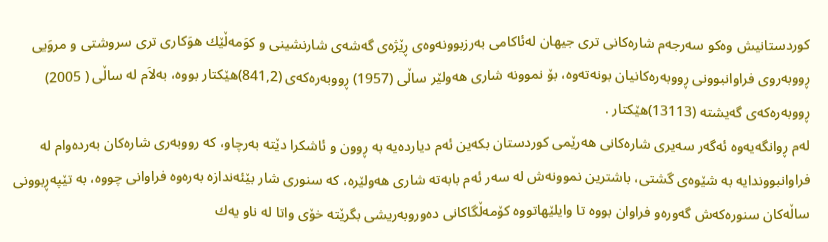كوردستانیش وه‌كو سه‌رجه‌م شاره‌كانی‌ تری‌ جیهان له‌ئاكامی‌ به‌رزبوونه‌وه‌ی‌ ڕێژه‌ی‌ گه‌شه‌ی‌ شارنشینی‌ و كوَمه‌ڵێك هوَكاری‌ تری‌ سروشتی‌ و مروَیی‌ ڕووبه‌روی‌ فراوانبوونی‌ ڕووبه‌ره‌كانیان بونه‌ته‌وه‌، بۆ نموونه‌ شاری‌ هه‌ولێر ساڵی‌ (1957) ڕووبه‌ره‌كه‌ی‌ (841,2)هێكتار بووه‌، به‌لاَم له‌ ساڵی‌ ( 2005) ڕووبه‌ره‌كه‌ی‌ گه‌یشته‌ (13113)هێكتار .
له‌م ڕوانگه‌یه‌وه‌ ئه‌گه‌ر سه‌یری‌ شاره‌كانی‌ هه‌رێمی‌ كوردستان بكه‌ین ئه‌م دیارده‌یه‌ به‌ ڕوون و ئاشكرا دێته‌ به‌رچاو، كه‌ رووبه‌ری‌ شاره‌كان به‌رده‌وام له‌ فراوانبووندایه‌ به‌ شێوه‌ی‌ گشتی‌، باشترین نموونه‌ش له‌ سه‌ر ئه‌م بابه‌ته‌ شاری‌ هه‌ولێره‌، كه‌ سنوری‌ شار بێئه‌ندازه‌ به‌ره‌وه‌ فراوانی‌ چووه‌، به‌ تێپه‌ڕبوونی‌ ساڵه‌كان سنوره‌كه‌ش گه‌وره‌و فراوان بووه‌ تا وایلێهاتووه‌ كۆمه‌ڵگاكانی‌ ده‌وروبه‌ریشی‌ بگرێته‌ خۆی‌ واتا له‌ ناو یه‌ك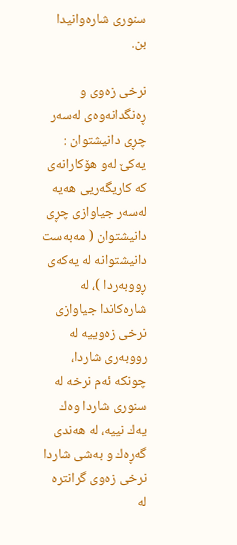سنوری‌ شاره‌وانیدا بن.

نرخی‌ زه‌وی‌ و ڕه‌نگدانه‌وه‌ی‌ له‌سه‌ر چڕی‌ دانیشتوان :
یه‌كێ‌ له‌و هۆكارانه‌ی‌ كه‌ كاریگه‌ریی‌ هه‌یه‌ له‌سه‌ر جیاوازی‌ چڕی‌ دانیشتوان ( مه‌به‌ست دانیشتوانه‌ له‌ یه‌كه‌ی‌ ڕووبه‌ردا )، له‌ شاره‌كاندا جیاوازی‌ نرخی‌ زه‌وییه‌ له‌ رووبه‌ری‌ شاردا، چونكه‌ ئه‌م نرخه‌ له‌ سنوری‌ شاردا وه‌ك یه‌ك نییه‌، له‌ هه‌ندی‌ گه‌ڕه‌ك و به‌شی‌ شاردا نرخی‌ زه‌وی‌ گرانتره‌ له‌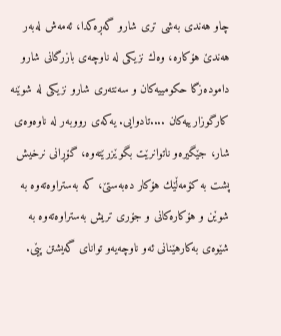چاو هه‌ندی‌ به‌شی‌ تری‌ شارو گه‌ڕه‌كدا، ئه‌مه‌ش له‌به‌ر هه‌ندێ‌ هۆكاره‌، وه‌ك نزیكی‌ له‌ ناوچه‌ی‌ بازرگانی‌ شارو داموده‌زگا حكومییه‌كان و سه‌نته‌ری‌ شارو نزیكی‌ له‌ شوێنه‌ كارگوزارییه‌كان ....تادوایی. یه‌كه‌ی‌ رووبه‌ر له‌ ناوه‌وه‌ی‌ شار، جێگیره‌و ناتوانرێت بگوێزرێته‌وه‌، گۆڕانی‌ نرخیش پشت به‌ كۆمه‌ڵێك هۆكار ده‌به‌ستێ‌، كه‌ به‌ستراوه‌ته‌وه‌ به‌ شوێن و هۆكاره‌كانی‌ و جۆری‌ تریش به‌ستراوه‌ته‌وه‌ به‌ شێوه‌ی‌ به‌كارهێنانی‌ ئه‌و ناوچه‌یه‌و توانای‌ گه‌یشتن پێی‌.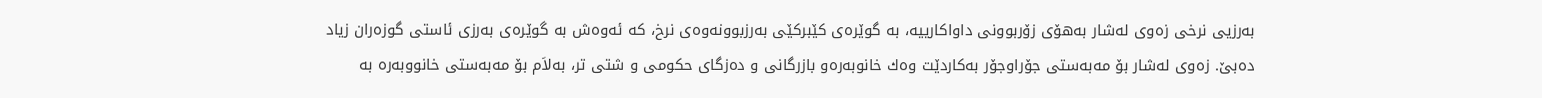به‌رزیی‌ نرخی‌ زه‌وی‌ له‌شار به‌هۆی‌ زۆربوونی‌ داواكارییه‌، به‌ گوێره‌ی‌ كێبركێی‌ به‌رزبوونه‌وه‌ی‌ نرخ، كه‌ ئه‌وه‌ش به‌ گوێره‌ی‌ به‌رزی‌ ئاستی‌ گوزه‌ران زیاد ده‌بێ‌. زه‌وی‌ له‌شار بۆ مه‌به‌ستی‌ جۆراوجۆر به‌كاردێت وه‌ك خانوبه‌ره‌و بازرگانی‌ و ده‌زگای‌ حكومی‌ و شتی‌ تر، به‌لاَم بۆ مه‌به‌ستی‌ خانووبه‌ره‌ به‌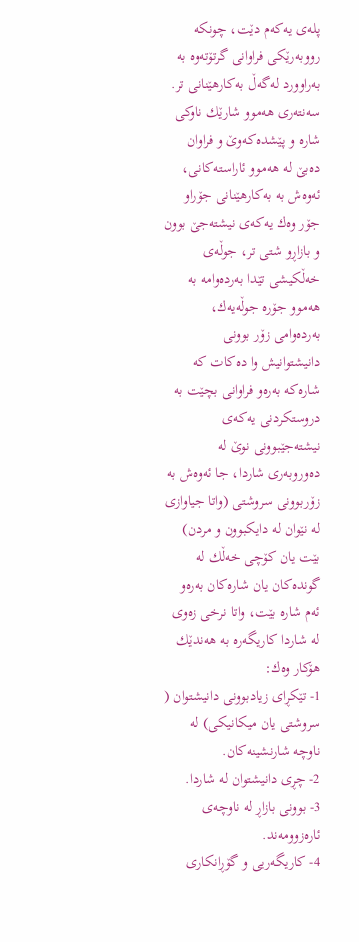پله‌ی‌ یه‌كه‌م دێت، چونكه‌ رووبه‌رێكی‌ فراوانی‌ گرتۆته‌وه‌ به‌ به‌راوورد له‌گه‌ڵ به‌كارهێنانی‌ تر. سه‌نته‌ری‌ هه‌موو شارێك ناوكی‌ شاره‌ و پێشده‌كه‌وێ‌ و فراوان ده‌بێ‌ له‌ هه‌موو ئاراسته‌كانی‌، ئه‌وه‌ش به‌ به‌كارهێنانی‌ جۆراو جۆر وه‌ك یه‌كه‌ی‌ نیشته‌جێ‌ بوون و بازاڕو شتی‌ تر، جوڵه‌ی‌ خه‌ڵكیشی‌ تێدا به‌رده‌وامه‌ به‌ هه‌موو جۆره‌ جوڵه‌یه‌ك، به‌رده‌وامی‌ زۆر بوونی‌ دانیشتوانیش وا ده‌كات كه‌ شاره‌كه‌ به‌ره‌و فراوانی‌ بچێت به‌ دروستكردنی‌ یه‌كه‌ی‌ نیشته‌جێبوونی‌ نوێ‌ له‌ ده‌وروبه‌ری‌ شاردا، جا ئه‌وه‌ش به‌ زۆربوونی‌ سروشتی‌ (واتا جیاوازی‌ له‌ نێوان له‌ دایكبوون و مردن) بێت یان كۆچی‌ خه‌ڵك له‌ گونده‌كان یان شاره‌كان به‌ره‌و ئه‌م شاره‌ بێت، واتا نرخی‌ زه‌وی‌ له‌ شاردا كاریگه‌ره‌ به‌ هه‌ندێك هۆكار وه‌ك:
1- تێكڕای‌ زیادبوونی‌ دانیشتوان ( سروشتی‌ یان میكانیكی‌) له‌ ناوچه‌ شارنشینه‌كان.
2- چڕی‌ دانیشتوان له‌ شاردا.
3- بوونی‌ بازاڕ له‌ ناوچه‌ی‌ ئاره‌زوومه‌ند.
4- كاریگه‌ریی‌ و گۆڕانكاری‌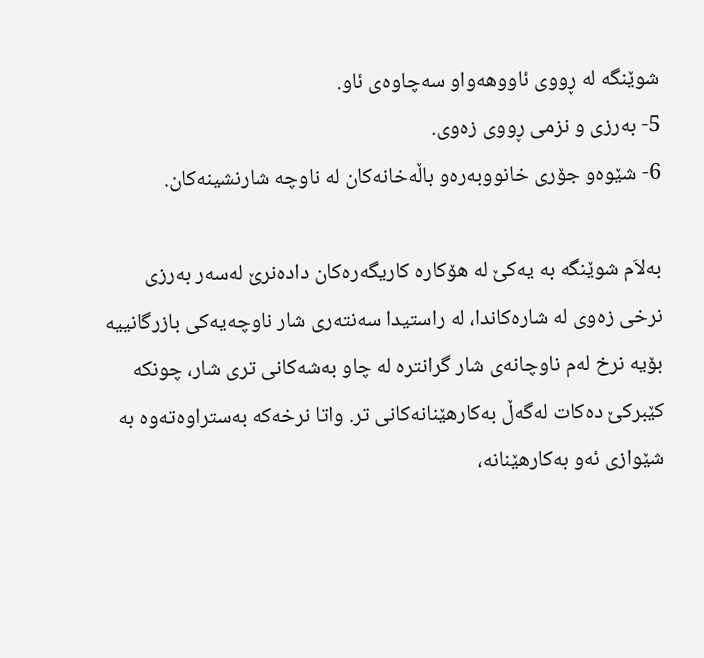شوێنگه‌ له‌ ڕووی‌ ئاووهه‌واو سه‌چاوه‌ی‌ ئاو.
5- به‌رزی‌ و نزمی‌ ڕووی‌ زه‌وی‌.
6- شێوه‌و جۆری‌ خانووبه‌ره‌و باڵه‌خانه‌كان له‌ ناوچه‌ شارنشینه‌كان.

به‌لاَم شوێنگه‌ به‌ یه‌كێ‌ له‌ هۆكاره‌ كاریگه‌ره‌كان داده‌نرێ‌ له‌سه‌ر به‌رزی‌ نرخی‌ زه‌وی‌ له‌ شاره‌كاندا، له‌ راستیدا سه‌نته‌ری‌ شار ناوچه‌یه‌كی‌ بازرگانییه‌ بۆیه‌ نرخ له‌م ناوچانه‌ی‌ شار گرانتره‌ له‌ چاو به‌شه‌كانی‌ تری‌ شار، چونكه‌ كێبركێ‌ ده‌كات له‌گه‌ڵ به‌كارهێنانه‌كانی‌ تر. واتا نرخه‌كه‌ به‌ستراوه‌ته‌وه‌ به‌ شێوازی‌ ئه‌و به‌كارهێنانه‌،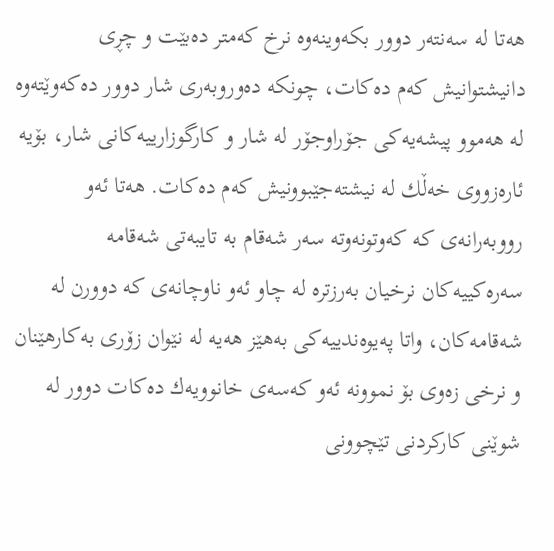هه‌تا له‌ سه‌نته‌ر دوور بكه‌وینه‌وه‌ نرخ كه‌متر ده‌بێت و چڕی‌ دانیشتوانیش كه‌م ده‌كات، چونكه‌ ده‌وروبه‌ری‌ شار دوور ده‌كه‌وێته‌وه‌ له‌ هه‌موو پیشه‌یه‌كی‌ جۆراوجۆر له‌ شار و كارگوزارییه‌كانی‌ شار، بۆیه‌ ئاره‌زووی‌ خه‌ڵك له‌ نیشته‌جێبوونیش كه‌م ده‌كات. هه‌تا ئه‌و رووبه‌رانه‌ی‌ كه‌ كه‌وتونه‌وته‌ سه‌ر شه‌قام به‌ تایبه‌تی‌ شه‌قامه‌ سه‌ره‌كییه‌كان نرخیان به‌رزتره‌ له‌ چاو ئه‌و ناوچانه‌ی‌ كه‌ دوورن له‌ شه‌قامه‌كان، واتا په‌یوه‌ندییه‌كی‌ به‌هێز هه‌یه‌ له‌ نێوان زۆری‌ به‌كارهێنان و نرخی‌ زه‌وی‌ بۆ نموونه‌ ئه‌و كه‌سه‌ی‌ خانوویه‌ك ده‌كات دوور له‌ شوێنی‌ كاركردنی‌ تێچوونی‌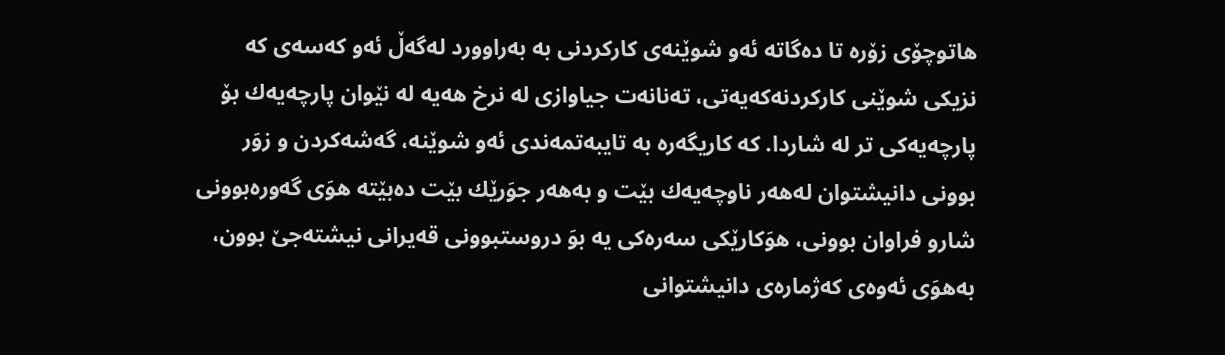هاتوچۆی‌ زۆره‌ تا ده‌گاته‌ ئه‌و شوێنه‌ی‌ كاركردنی‌ به‌ به‌راوورد له‌گه‌ڵ ئه‌و كه‌سه‌ی‌ كه‌ نزیكی‌ شوێنی‌ كاركردنه‌كه‌یه‌تی‌، ته‌نانه‌ت جیاوازی‌ له‌ نرخ هه‌یه‌ له‌ نێوان پارچه‌یه‌ك بۆ پارچه‌یه‌كی‌ تر له‌ شاردا. كه‌ كاریگه‌ره‌ به‌ تایبه‌تمه‌ندی‌ ئه‌و شوێنه‌، گه‌شه‌كردن و زوَر بوونی‌ دانیشتوان له‌هه‌ر ناوچه‌یه‌ك بێت و به‌هه‌ر جوَرێك بێت ده‌بێته‌ هوَی‌ گه‌وره‌بوونی‌ شارو فراوان بوونی‌، هوَكارێكی‌ سه‌ره‌كی‌ یه‌ بوَ دروستبوونی‌ قه‌یرانی‌ نیشته‌جێ‌ بوون، به‌هوَی‌ ئه‌وه‌ی‌ كه‌ژماره‌ی‌ دانیشتوانی‌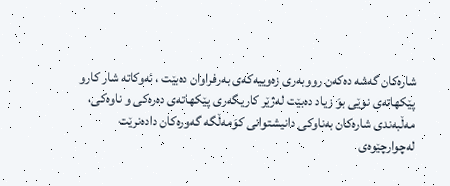شاره‌كان گه‌شه‌ ده‌كه‌ن رووبه‌ری‌ زه‌وییه‌كه‌ی‌ به‌رفراوان ده‌بێت ، ئه‌وكاته‌ شار كارو پێكهاته‌ی‌ نوێی‌ بوَ زیاد ده‌بێت له‌ژێر كاریگه‌ری‌ پێكهاته‌ی‌ ده‌ره‌كی‌ و ناوه‌كی‌، مه‌ڵبه‌ندی‌ شاره‌كان به‌ناوكی‌ دانیشتوانی‌ كوَمه‌ڵگه‌ گه‌وره‌كان داده‌نرێت له‌چوارچێوه‌ی‌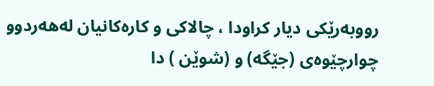رووبه‌رێكی‌ دیار كراودا ، چالاكی‌ و كاره‌كانیان له‌هه‌ردوو چوارچێوه‌ی‌ (جێگه‌) و (شوێن ) دا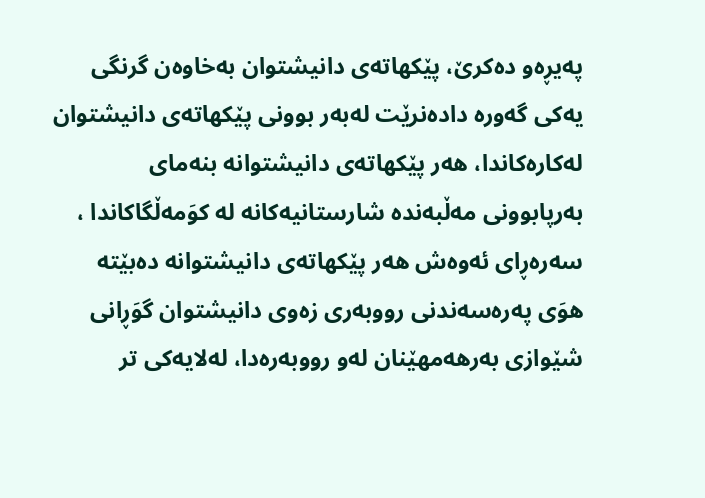په‌یڕه‌و ده‌كرێ‌، پێكهاته‌ی‌ دانیشتوان به‌خاوه‌ن گرنگی یه‌كی‌ گه‌وره‌ داده‌نرێت له‌به‌ر بوونی‌ پێكهاته‌ی‌ دانیشتوان له‌كاره‌كاندا، هه‌ر پێكهاته‌ی‌ دانیشتوانه‌ بنه‌مای‌ به‌رپابوونی‌ مه‌ڵبه‌نده‌ شارستانیه‌كانه‌ له‌ كوَمه‌ڵگاكاندا ، سه‌ره‌ڕای‌ ئه‌وه‌ش هه‌ر پێكهاته‌ی‌ دانیشتوانه‌ ده‌بێته‌ هوَی‌ په‌ره‌سه‌ندنی‌ رووبه‌ری‌ زه‌وی‌ دانیشتوان گوَڕانی‌ شێوازی‌ به‌رهه‌مهێنان له‌و رووبه‌ره‌دا، له‌لایه‌كی‌ تر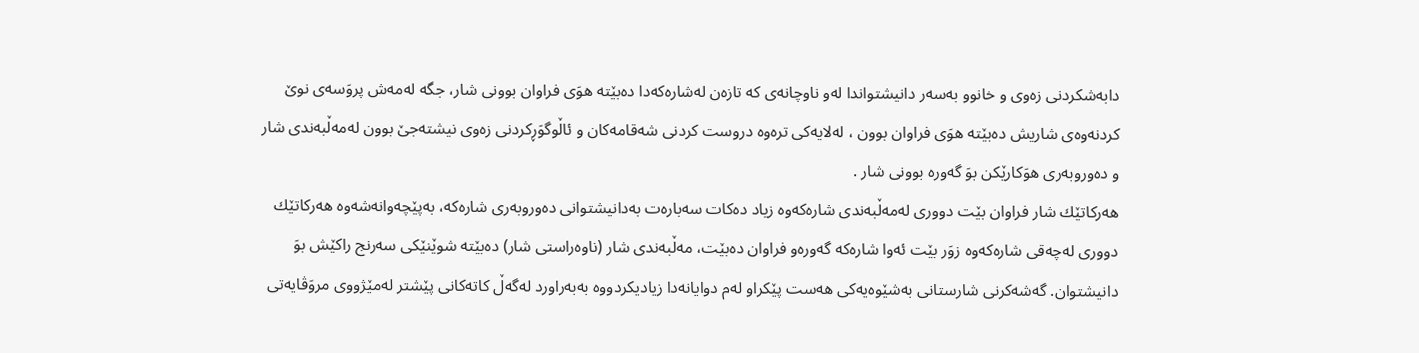دابه‌شكردنی‌ زه‌وی‌ و خانوو به‌سه‌ر دانیشتواندا له‌و ناوچانه‌ی‌ كه‌ تازه‌ن له‌شاره‌كه‌دا ده‌بێته‌ هوَی‌ فراوان بوونی‌ شار، جگه‌ له‌مه‌ش پروَسه‌ی‌ نوێ‌ كردنه‌وه‌ی‌ شاریش ده‌بێته‌ هوَی‌ فراوان بوون ، له‌لایه‌كی‌ تره‌وه‌ دروست كردنی‌ شه‌قامه‌كان و ئاڵوگوَڕكردنی‌ زه‌وی‌ نیشته‌جێ‌ بوون له‌مه‌ڵبه‌ندی‌ شار و ده‌وروبه‌ری‌ هوَكارێكن بوَ گه‌وره‌ بوونی‌ شار .
هه‌ركاتێك شار فراوان بێت دووری‌ له‌مه‌ڵبه‌ندی‌ شاره‌كه‌وه‌ زیاد ده‌كات سه‌باره‌ت به‌دانیشتوانی‌ ده‌وروبه‌ری‌ شاره‌كه‌، به‌پێچه‌وانه‌شه‌وه‌ هه‌ركاتێك دووری‌ له‌چه‌قی‌ شاره‌كه‌وه‌ زوَر بێت ئه‌وا شاره‌كه‌ گه‌وره‌و فراوان ده‌بێت، مه‌ڵبه‌ندی‌ شار (ناوه‌راستی‌ شار) ده‌بێته‌ شوێنێكی‌ سه‌رنج راكێش بوَ دانیشتوان. گه‌شه‌كرنی‌ شارستانی‌ به‌شێوه‌یه‌كی‌ هه‌ست پێكراو له‌م دوایانه‌دا زیادیكردووه‌ به‌به‌راورد له‌گه‌ڵ كاته‌كانی‌ پێشتر له‌مێژووی‌ مروَڤایه‌تی‌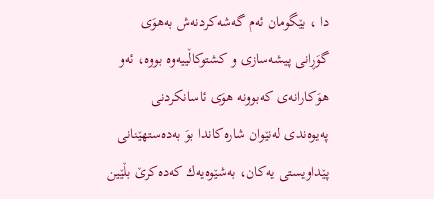دا ، بێگومان ئه‌م گه‌شه‌كردنه‌ش به‌هوَی‌ گوَڕانی‌ پیشه‌سازی‌ و كشتوكاڵییه‌وه‌ بووه‌، ئه‌و هوَكارانه‌ی‌ كه‌بوونه‌ هوَی‌ ئاسانكردنی‌ په‌یوه‌ندی‌ له‌نێوان شاره‌كاندا بوَ به‌ده‌ستهێنانی‌ پێداویستی‌ یه‌كان، به‌شێوه‌یه‌ك كه‌ده‌كرێ‌ بڵێین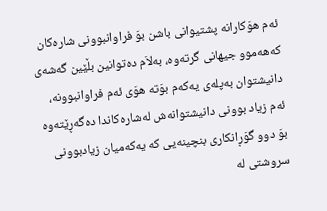ئه‌م هوَكارانه‌ پشتیوانی‌ باشن بوَ فراوانبوونی‌ شاره‌كان كه‌هه‌موو جیهانی‌ گرته‌وه‌، به‌لاَم ده‌توانین بڵێین گه‌شه‌ی‌ دانیشتوان به‌پله‌ی‌ یه‌كه‌م بوَته‌ هوَی‌ ئه‌م فراوانبوونه‌، ئه‌م زیاد بوونی‌ دانیشتوانه‌ش له‌شاره‌كاندا ده‌گه‌ڕێته‌وه‌ بوَ دوو گوَڕانكاری‌ بنچینه‌یی‌ كه‌ یه‌كه‌میان زیادبوونی‌ سروشتی‌ له‌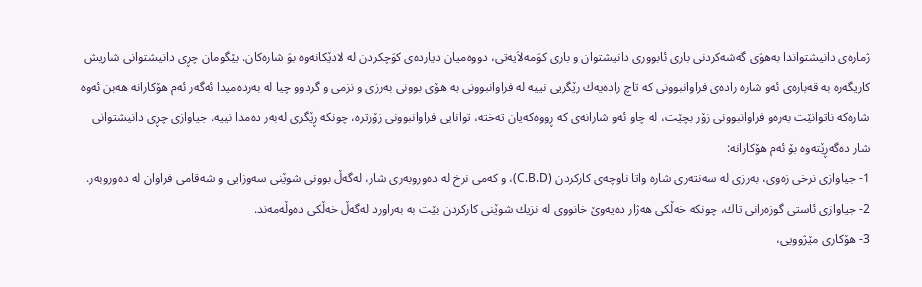ژماره‌ی‌ دانیشتواندا به‌هوَی‌ گه‌شه‌كردنی‌ باری‌ ئابووری‌ دانیشتوان و باری‌ كوَمه‌لاَیه‌تی‌، دووه‌میان دیارده‌ی‌ كوَچكردن له‌ لادێكانه‌وه‌ بوَ شاره‌كان. بێگومان چڕی‌ دانیشتوانی‌ شاریش كاریگه‌ره‌ به‌ قه‌باره‌ی‌ ئه‌و شاره‌ راده‌ی‌ فراوانبوونی‌ كه‌ تاچ راده‌یه‌ك رێگریی‌ نییه‌ له‌ فراوانبوونی‌ به‌ هۆی‌ بوونی‌ به‌رزی‌ و نزمی‌ و گردوو چیا له‌ به‌رده‌میدا ئه‌گه‌ر ئه‌م هۆكارانه‌ هه‌بن ئه‌وه‌ شاره‌كه‌ ناتوانێت به‌ره‌و فراوانبوونی‌ زۆر بچێت، له‌ چاو ئه‌و شارانه‌ی‌ كه‌ ڕووه‌كه‌یان ته‌خته‌، توانایی‌ فراوانبوونی‌ زۆرتره‌، چونكه‌ ڕێگری‌ له‌به‌ر ده‌مدا نییه‌. جیاوازی‌ چڕی‌ دانیشتوانی‌ شار ده‌گه‌ڕێته‌وه‌ بۆ ئه‌م هۆكارانه‌:
1- جیاوازی‌ نرخی‌ زه‌وی‌، به‌رزی‌ له‌ سه‌نته‌ری‌ شاره‌ واتا ناوچه‌ی‌ كاركردن (C.B.D)، و كه‌می‌ نرخ له‌ ده‌وروبه‌ری‌ شار، له‌گه‌ڵ بوونی‌ شوێنی‌ سه‌وزایی و شه‌قامی‌ فراوان له‌ ده‌وروبه‌ر.
2- جیاوازی‌ ئاستی‌ گوزه‌رانی‌ تاك، چونكه‌ خه‌ڵكی‌ هه‌ژار ده‌یه‌وێ‌ خانووی‌ له‌ نزیك شوێنی‌ كاركردن بێت به‌ به‌راورد له‌گه‌ڵ خه‌ڵكی‌ ده‌وڵه‌مه‌ند.
3- هۆكاری‌ مێژوویی‌،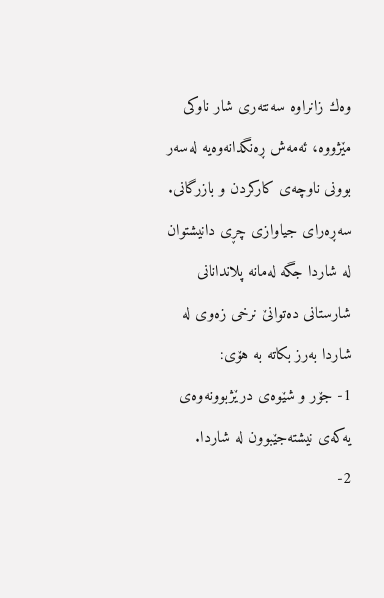وه‌ك زانراوه‌ سه‌نته‌ری‌ شار ناوكی‌ مێژووه‌، ئه‌مه‌ش ڕه‌نگدانه‌وه‌یه‌ له‌سه‌ر بوونی‌ ناوچه‌ی‌ كاركردن و بازرگانی‌.
سه‌ڕه‌رای‌ جیاوازی‌ چڕی‌ دانیشتوان له‌ شاردا جگه‌ له‌مانه‌ پلاندانانی‌ شارستانی‌ ده‌توانێ‌ نرخی‌ زه‌وی‌ له‌ شاردا به‌رز بكاته‌ به‌ هۆی‌:
1- جۆر و شێوه‌ی‌ درێژبوونه‌وه‌ی‌ یه‌كه‌ی‌ نیشته‌جێبوون له‌ شاردا.
2-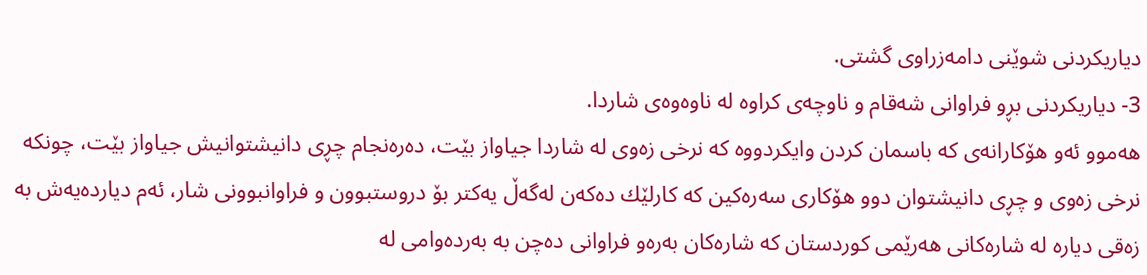دیاریكردنی‌ شوێنی‌ دامه‌زراوی‌ گشتی‌.
3- دیاریكردنی‌ بڕو فراوانی‌ شه‌قام و ناوچه‌ی‌ كراوه‌ له‌ ناوه‌وه‌ی‌ شاردا.
هه‌موو ئه‌و هۆكارانه‌ی‌ كه‌ باسمان كردن وایكردووه‌ كه‌ نرخی‌ زه‌وی‌ له‌ شاردا جیاواز بێت، ده‌ره‌نجام چڕی‌ دانیشتوانیش جیاواز بێت، چونكه‌ نرخی‌ زه‌وی‌ و چڕی‌ دانیشتوان دوو هۆكاری سه‌ره‌كین كه‌ كارلێك ده‌كه‌ن له‌گه‌ڵ یه‌كتر بۆ دروستبوون و فراوانبوونی‌ شار، ئه‌م دیارده‌یه‌ش به‌ زه‌قی‌ دیاره‌ له‌ شاره‌كانی‌ هه‌رێمی‌ كوردستان كه‌ شاره‌كان به‌ره‌و فراوانی‌ ده‌چن به‌ به‌رده‌وامی‌ له‌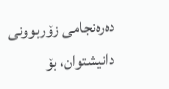ده‌ره‌نجامی‌ زۆربوونی‌ دانیشتوان، بۆ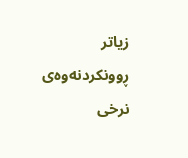زیاتر ڕوونكردنه‌وه‌ی‌ نرخی‌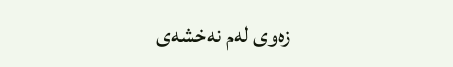زه‌وی‌ له‌م نه‌خشه‌ی‌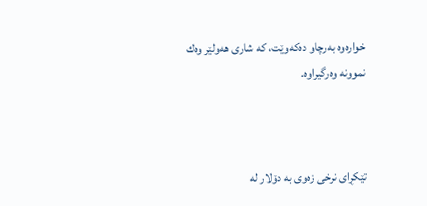خواره‌وه‌ به‌رچاو ده‌كه‌وێت، كه‌ شاری‌ هه‌ولێر وه‌ك نموونه‌ وه‌رگیراوه‌.



تێكڕای‌ نرخی زه‌وی‌ به‌ دۆلار له‌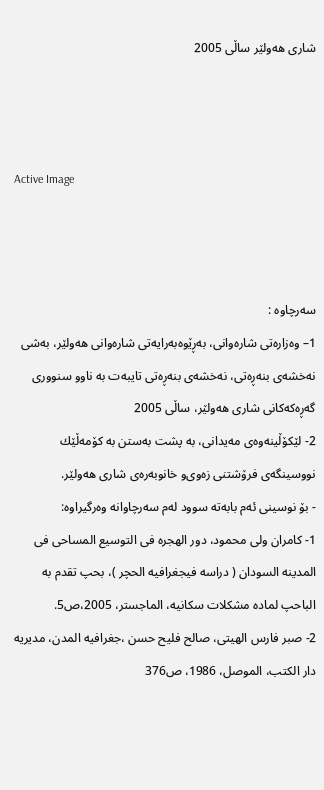شاری‌ هه‌ولێر ساڵی‌ 2005



Active Image



سه‌رچاوه‌ :
1– وه‌زاره‌تی‌ شاره‌وانی‌، به‌ڕێوه‌به‌رایه‌تی‌ شاره‌وانی‌ هه‌ولێر، به‌شی نه‌خشه‌ی‌ بنه‌ڕه‌تی‌، نه‌خشه‌ی‌ بنه‌ڕه‌تی‌ تایبه‌ت به‌ ناو‌و سنووری‌ گه‌ڕه‌كه‌كانی‌ شاری‌ هه‌ولێر، ساڵی‌ 2005
2- لێكۆڵینه‌وه‌ی‌ مه‌یدانی‌، به‌ پشت به‌ستن به‌ كۆمه‌ڵێك نووسینگه‌ی‌ فرۆشتنی‌ زه‌وی‌‌و خانوبه‌ره‌ی‌ شاری‌ هه‌ولێر.
- بۆ نوسینی‌ ئه‌م بابه‌ته‌ سوود له‌م سه‌رچاوانه‌ وه‌رگیراوه‌:
1- كامران ولی‌ محمود، دور الهجره‌ فی التوسیع المساحی‌ فی المدینه‌ السودان ( دراسه‌ فیجغرافیه‌ الحچر )، بحپ تقدم به الباحپ لماده‌ مشكلات سكانیه‌، الماجستر، 2005،ص5.
2- صبر فارس الهیتی‌، صالح فلیح حسن ،جغرافیه المدن، مدیریه‌ دار الكتب، الموصل، 1986، ص376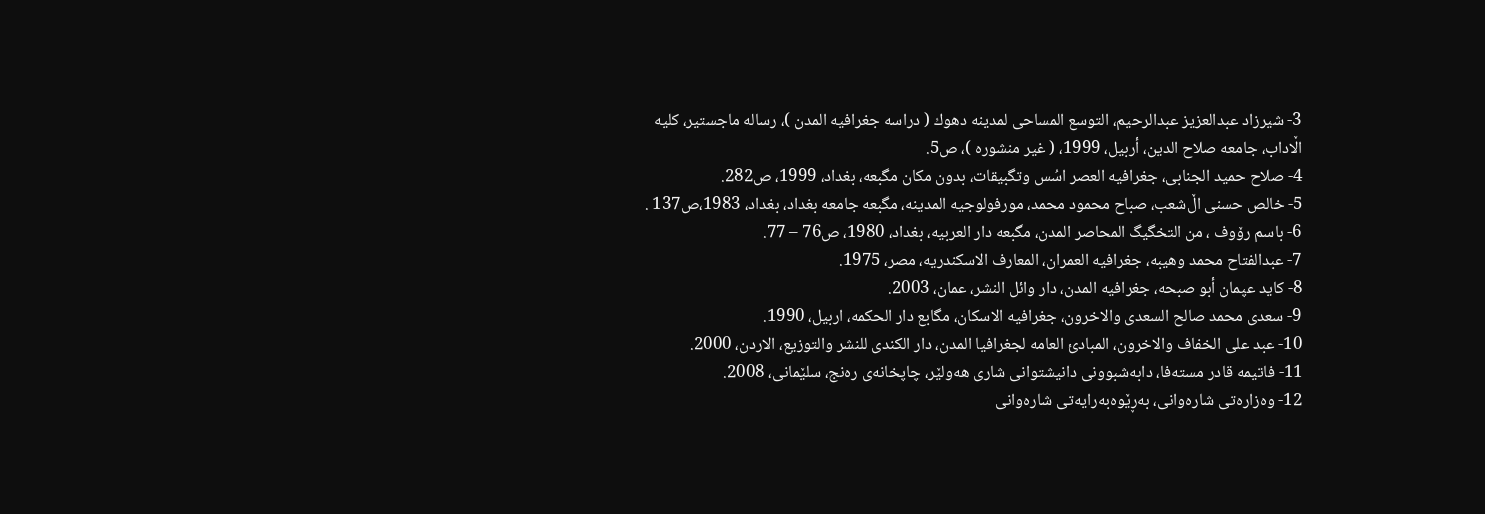3- شیرزاد عبدالعزیز عبدالرحیم، التوسع المساحی‌ لمدینه‌ دهوك ( دراسه‌ جغرافیه المدن )، رساله‌ ماجستیر، كلیه‌ اڵاداب، جامعه‌ صلاح الدین، أربیل، 1999، ( غیر منشوره‌ )، ص5.
4- صلاح حمید الجنابی‌، جغرافیه‌ العصر اسُس وتگبیقات، بدون مكان مگبعه‌، بغداد، 1999، ص282.
5- خالص حسنی اڵ‌شعب، صباح محمود محمد، مورفولوجیه‌ المدینه‌، مگبعه‌ جامعه‌ بغداد، بغداد، 1983،ص137 .
6- باسم رۆوف ، من التخگیگ المحاصر المدن، مگبعه‌ دار العربیه‌، بغداد، 1980، ص76 – 77.
7- عبدالفتاح محمد وهیبه‌، جغرافیه‌ العمران، المعارف الاسكندریه‌، مصر، 1975.
8- كاید عپمان أبو صبحه‌، جغرافیه‌ المدن، دار وائل النشر، عمان، 2003.
9- سعدی محمد صالح السعدی والاخرون، جغرافیه‌ الاسكان، مگابع دار الحكمه‌، اربیل، 1990.
10- عبد علی الخفاف والاخرون، المبادئ العامه‌ لجغرافیا المدن، دار الكندی للنشر والتوزیع، الاردن، 2000.
11- فاتیمه‌ قادر مسته‌فا، دابه‌شبوونی‌ دانیشتوانی‌ شاری‌ هه‌ولێر، چاپخانه‌ی‌ ره‌نج، سلێمانی‌، 2008.
12- وه‌زاره‌تی‌ شاره‌وانی‌، به‌ڕێوه‌به‌رایه‌تی‌ شاره‌وانی‌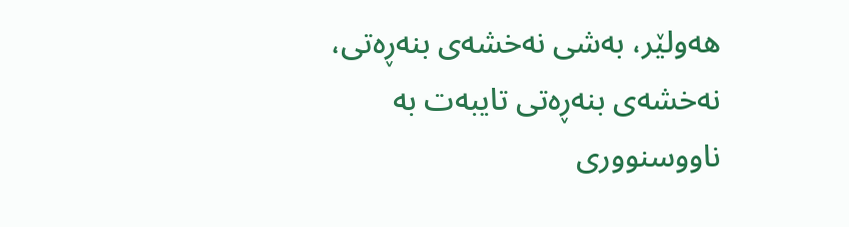هه‌ولێر، به‌شی نه‌خشه‌ی‌ بنه‌ڕه‌تی‌، نه‌خشه‌ی‌ بنه‌ڕه‌تی‌ تایبه‌ت به‌ ناو‌وسنووری‌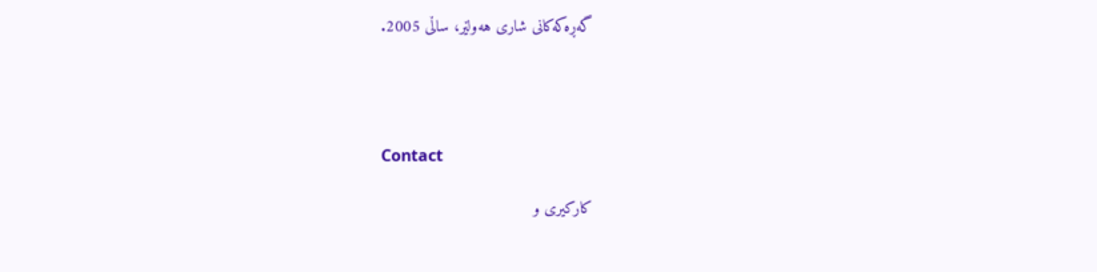گه‌ڕه‌كه‌كانی‌ شاری‌ هه‌ولێر، ساڵی‌ 2005.




Contact

كاركيرى و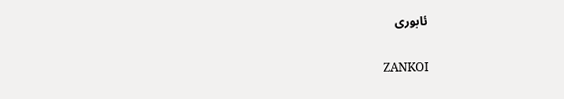ئابورى

ZANKOI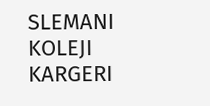SLEMANI KOLEJI KARGERI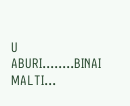U ABURI........BINAI MALTI...